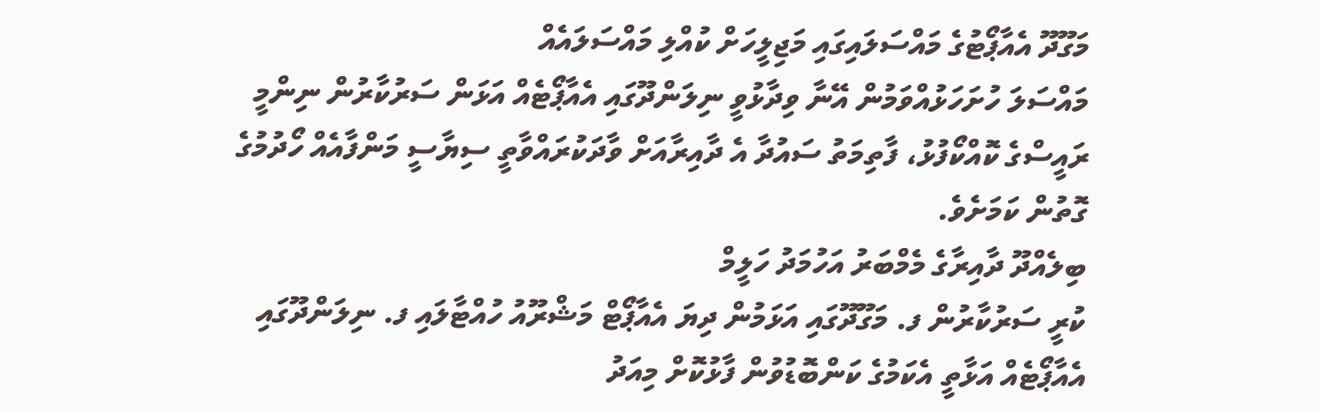މަގޫދޫ އެއާޕޯޓުގެ މައްސަލައިގައި މަޖިލީހަށް ކުއްލި މައްސަލައެއް
މައްސަލަ ހުށަހަޅުއްވަމުން އޭނާ ވިދާޅުވީ ނިލަންދޫގައި އެއާޕޯޓެއް އަޅަން ސަރުކާރުން ނިންމީ ރައީސްގެ ކޮއްކޯފުޅު، ފާތިމަތު ސައުދާ އެ ދާއިރާއަށް ވާދަކުރައްވާތީ ސިޔާސީ މަންފާއެއް ހޯދުމުގެ ގޮތުން ކަމަށެވެ.
ބިލެއްދޫ ދާއިރާގެ މެމްބަރު އަހުމަދު ހަލީމް
ކުރީ ސަރުކާރުން ފ. މަގޫދޫގައި އަޅަމުން ދިޔަ އެއާޕޯޓް މަޝްރޫއު ހުއްޓާލައި ފ. ނިލަންދޫގައި އެއާޕޯޓެއް އަޅާތީ އެކަމުގެ ކަންބޮޑުވުން ފާޅުކޮށް މިއަދު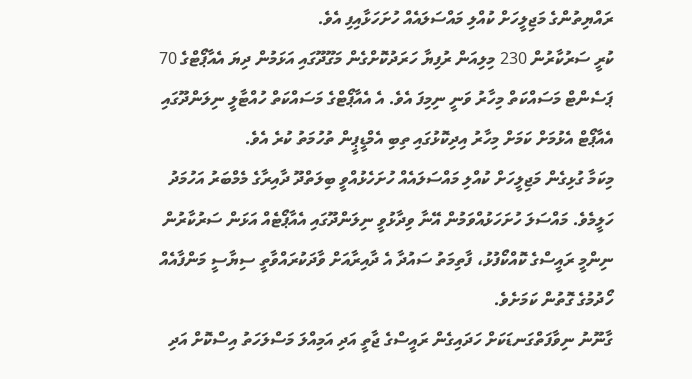ރައްޔިތުންގެ މަޖިލީހަށް ކުއްލި މައްސަލައެއް ހުށަހަޅާއިފި އެވެ.
ކުރީ ސަރުކާރުން 230 މިލިއަން ރުފިޔާ ހަރަދުކޮށްގެން މަގޫދޫގައި އަޅަމުން ދިޔަ އެއާޕޯޓްގެ 70 ޕަސެންޓް މަސައްކަތް މިހާރު ވަނީ ނިމިފަ އެވެ. އެ އެއާޕޯޓްގެ މަސައްކަތް ހުއްޓާލީ ނިލަންދޫގައި އެއާޕޯޓް އެޅުމަށް ކަމަށް މިހާރު އިދިކޮޅުގައި ތިބި އެމްޑީޕީން ތުހުމަތު ކުރެ އެވެ.
މިކަމާ ގުޅިގެން މަޖިލީހަށް ކުއްލި މައްސަލައެއް ހުށަހެޅުއްވީ ބިލަތްދޫ ދާއިރާގެ މެމްބަރު އަހުމަދު ހަލީމެވެ. މައްސަލަ ހުށަހަޅުއްވަމުން އޭނާ ވިދާޅުވީ ނިލަންދޫގައި އެއާޕޯޓެއް އަޅަން ސަރުކާރުން ނިންމީ ރައީސްގެ ކޮއްކޯފުޅު، ފާތިމަތު ސައުދާ އެ ދާއިރާއަށް ވާދަކުރައްވާތީ ސިޔާސީ މަންފާއެއް ހޯދުމުގެ ގޮތުން ކަމަށެވެ.
ގާނޫނު ނިވާފަތްގަނޑަކަށް ހަދައިގެން ރައީސްގެ ޖާތީ އަދި އަމިއްލަ މަސްލަހަތު އިސްކޮށް އަދި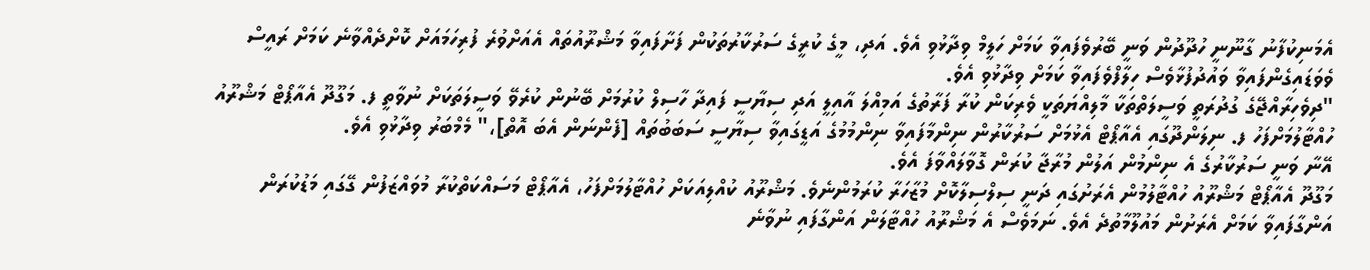އެމަނިކުފާނު ގާނޫނީ ހުދޫދުން ވަނީ ބޭރުވެފައިވާ ކަމަށް ހަލީމް ވިދާޅުވި އެވެ. އަދި، މީގެ ކުރީގެ ސަރުކާރުތަކުން ފަށާފައިވާ މަޝްރޫއުތައް އެއަށްވުރެ ފުރިހަމައަށް ކޮށްދެއްވާނެ ކަމަށް ރައީސް ވެވަޑައިގެންފައިވާ ވައުދުފުޅާވެސް ހިލާފްވެފައިވާ ކަމަށް ވިދާޅުވި އެވެ.
"ދިވެހިރާއްޖޭގެ ގުދުރަތީ ވަސީލަތްތަކާ މާލިއްޔަތަކީ ވެރިކަން ކުރާ ފަރާތުގެ އަމިއްލަ އާއިލީ އަދި ސިޔާސީ ފައިދާ ހާސިލް ކުރުމަށް ބޭނުން ކުރެވޭ ވަސީލަތަކަށް ނުވާތީ ފ. މަގޫދޫ އެއާޕޯޓް މަޝްރޫއު ހުއްޓާލުމަށްފަހު ފ. ނިލަންދޫގައި އެއާޕޯޓް އެޅުމަށް ސަރުކާރުން ނިންމާފައިވާ ނިންމުމުގެ އަޑީގައިވާ ސިޔާސީ ސަބަބުތައް [ފެންނަން އެބަ އޮތް]،" މެމްބަރު ވިދާޅުވި އެވެ.
އޭނާ ވަނީ ސަރުކާރުގެ އެ ނިންމުން އަލުން މުރާޖާ ކުރަން ގޮވާލައްވާފަ އެވެ.
މަގޫދޫ އެއާޕޯޓް މަޝްރޫއު ހުއްޓާލުމުން އެރަށުގައި ދަނީ ސިލްސިލާކޮށް މުޒާހަރާ ކުރަމުންނެވެ. މަޝްރޫއު ކުއްލިއަކަށް ހުއްޓާލުމަށްފަހު، އެއާޕޯޓް މަސައްކަތްކުރާ މުވައްޒަފުން ގޭގައި މަޑުކުރަން އަންގާފައިވާ ކަމަށް އެރަށުން މައުލޫމާތުދެ އެވެ. ނަމަވެސް އެ މަޝްރޫއު ހުއްޓާލަން އަންގާފައި ނުވާނެ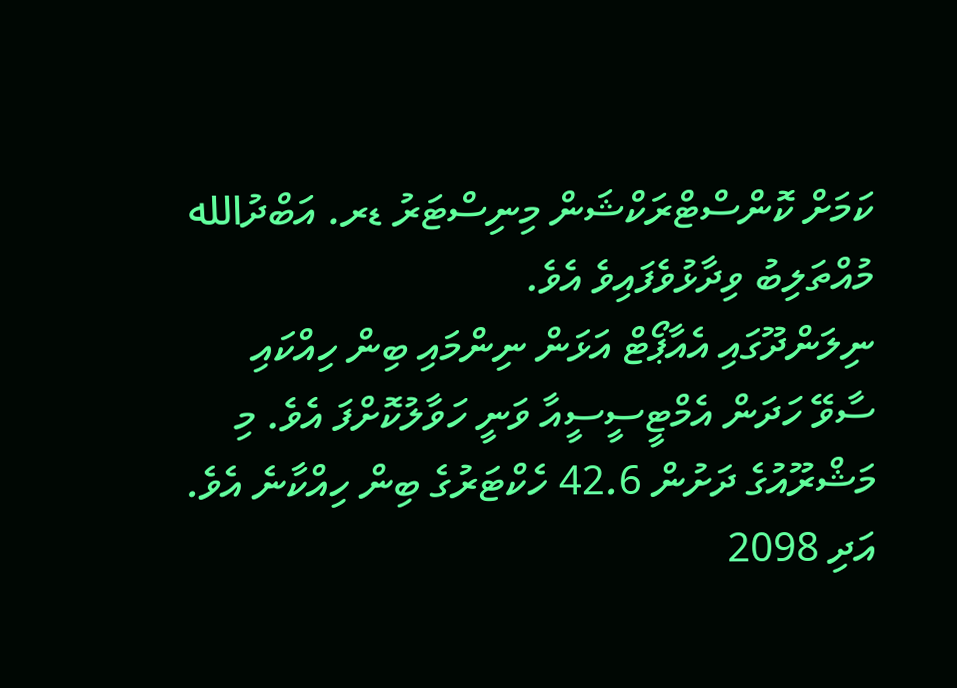ކަމަށް ކޮންސްޓްރަކްޝަން މިނިސްޓަރު ޑރ. އަބްދުالله މުއްތަލިބު ވިދާޅުވެފައިވެ އެވެ.
ނިލަންދޫގައި އެއާޕޯޓް އަޅަން ނިންމައި ބިން ހިއްކައި ސާވޭ ހަދަން އެމްޓީސީސީއާ ވަނީ ހަވާލުކޮށްފަ އެވެ. މި މަޝްރޫއުގެ ދަށުން 42.6 ހެކްޓަރުގެ ބިން ހިއްކާނެ އެވެ. އަދި 2098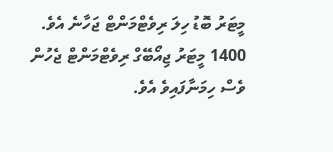މީޓަރު ބޮޑު ހިލަ ރިވެޓްމަންޓް ޖަހާނެ އެވެ. 1400 މީޓަރު ޖިއޯބޭގް ރިވެޓްމަންޓް ޖެހުން ވެސް ހިމަނާފައިވެ އެވެ.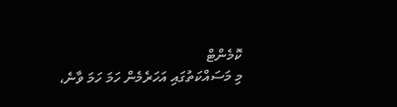ކޮމެންޓް
މި މަސައްކަތުގައި އަހަރެމެން ހަމަ ހަމަ ވާނެ،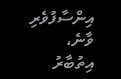އިންސާފުވެރި ވާނެ، އިތުބާރު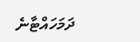ދަމަހައްޓާނެ